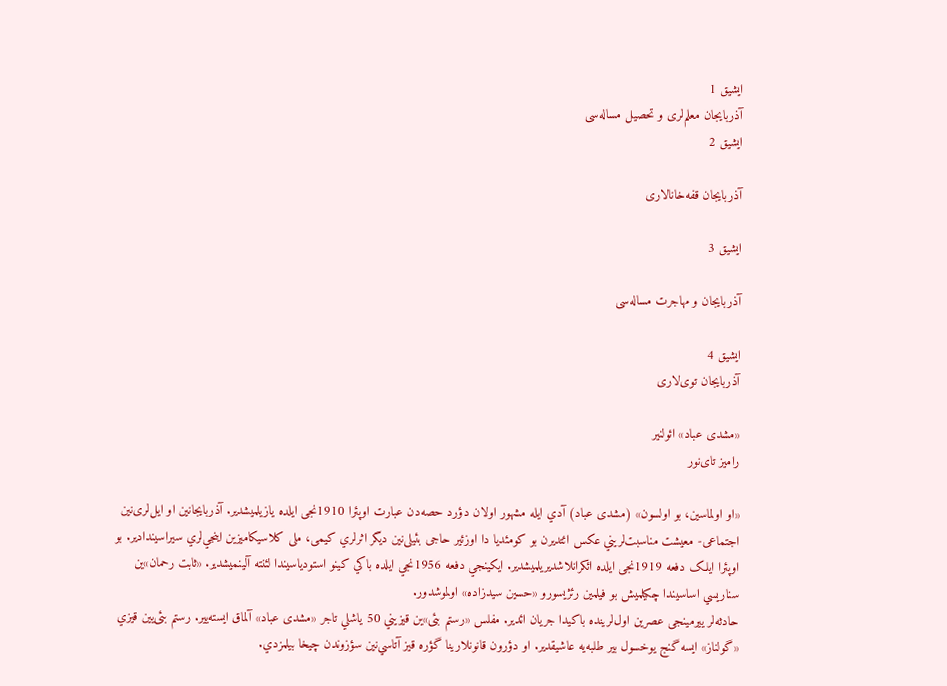ایشیق 1
آذربایجان معلم‌لری و تحصیل مساله‌سی
ایشیق 2

آذربایجان قفه‌خانالاری

ایشیق 3

آذربایجان و مهاجرت مساله‌سی

ایشیق 4
آذربایجان توی‌لاری

«مشدی عباد» ائولنیر
رامیز تای‌نور

«او اولماسین، بو اولسون» (مشدی عباد) آدي ايله مشهور اولان دؤرد حصه‌دن عبارت اوپئرا 1910نجی ايلده يازيلميشدير. آذربايجانین او ایل‌لری‌نین اجتماعی- معيشت مناسبت‌لريني عکس ائتديرن بو کومئديا دا اوزئیر حاجی بئیلی‌نین ديگر اثرلري کیمی، ملی کلاسيکاميزين اينجي‌لري سيراسيندادير. بو اوپئرا ايلک دفعه 1919نجی ايلده ائکرانلاشديريلميشدير. ايکينجي دفعه 1956نجي ايلده باکي کينو استودياسيندا لئنته آلينميشدير. «ثابت رحمان»ين سناريسي اساسيندا چکيلميش بو فيلمين رئژيسورو «حسین سیدزاده» اولموشدور.
حادثه‌لر ييرمينجی عصرين اول‌لرينده باکيدا جريان ائدير. مفلس «رستم بئی»ین قيزيني 50 ياشلي تاجر «مشدی عباد» آلماق ايسته‌يير. رستم بئی‌یین قيزي «گولناز» ايسه گنج يوخسول بیر طلبه‌يه عاشيقدير. او دؤرون قانونلارينا گؤره قيز آتاسي‌نين سؤزوندن چيخا بيلمزدي.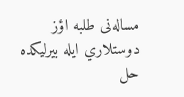مساله‌نی طلبه اؤز دوستلاري ايله بيرليکده حل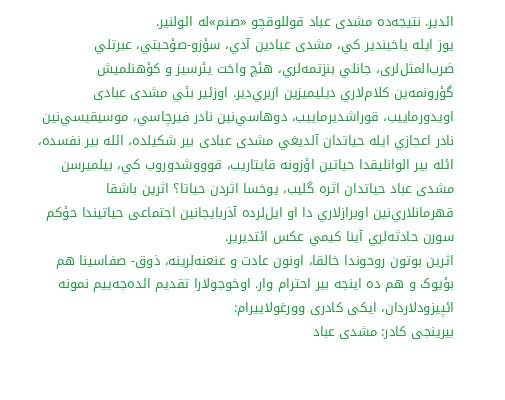ائدير. نتيجه‌ده مشدی عباد قوللوقچو «صنم»له ائولنير.
يوز ايله ياخيندير کي، مشدی عبادین آدي، سؤزو-صؤحبتي، عبرتلي ضرب‌المثل‌لری، جانلي بنزتمه‌لري، هئچ واخت يئرسيز و کؤهنلميش گؤرونمه‌ين کلام‌لاري ديليميزين ازبري‌دير. اوزئير بئي مشدی عبادی اويدورماييب، قوراشديرماييب، دوهاسي‌نين نادر فيرچاسي، موسيقيسي‌نين نادر اعجازي ايله حياتدان آلديغي مشدی عبادی بير شکيلده، ائله بير نفسده، ائله بير الوانليقدا حياتين اؤزونه قايتاريب، قوووشدوروب کي، بیلمیرسن مشدی عباد حياتدان اثره گليب، يوخسا اثردن حياتا؟ اثرین باشقا قهرمانلاري‌نين اوبرازلاري دا او ايل‌لرده آذربايجانين اجتماعی حياتيندا حؤکم سورن حادثه‌لري آينا کيمي عکس ائتديرير.
اثرين بوتون روحوندا خالقا، اونون عادت و عنعنه‌لرينه، ذوق- صفاسينا هم بؤيوک و هم ده اينجه بير احترام وار. اوخوجولارا تقدیم ائده‌جه‌ییم نمونه ائپیزودلاردان، ایکی کادری وورغولاییرام:
بیرینجی کادر: مشدی عباد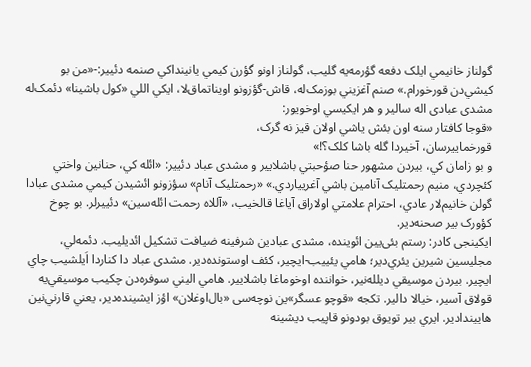گولناز خانيمي ايلک دفعه گؤرمه‌يه گليب، گولناز اونو گؤرن کيمي يانينداکي صنمه دئيير:-«من بو کيشي‌دن قورخورام.» صنم آغزيني بوزمک‌له، قاش-گؤزونو اويناتماق‌لا، ايکي اللي «کول باشينا» دئمک‌له مشدی عبادی اله سالير و هر ايکيسي اوخويور:
«قوجا کافتار سنه اون بئش ياشي اولان قيز نه گرک،
قورخماييرسان، آخيردا گله باشا کلک؟!»
و بو زامان کي، بيردن مشهور حنا صؤحبتي باشلايير و مشدی عباد دئيير: «ائله کي، حنانين واختي کئچردي، منيم رحمتليک آنامين باشي آغريياردي.» «رحمتليک آنام» سؤزونو ائشيدن کيمي مشدی عبادا گولن خانيم‌لار عادي، احترام علامتي اولاراق آياغا قالخيب، «آللاه رحمت ائله‌سين» دئييرلر. بو چوخ کؤورک بیر صحنه‌دير.
ایکینجی کادر: رستم بئی‌يین ائوينده، مشدی عبادین شرفينه ضیافت تشکیل ائدیلیب. دئمه‌لي، مجليسين شيرين يئري‌دير؛ هامي يئييب-ايچير، کئف اوستونده‌دير. مشدی عباد دا کناردا اَيلشيب چاي ايچير. بيردن موسيقي ديلله‌نير، خواننده اوخوماغا باشلايير. هامي اليني سوفره‌دن چکيب موسيقي‌يه قولاق آسير، خيالا دالير. تکجه «قوچو عسگر»ين نوچه‌سی «بال‌اوغلان» اؤز ايشينده‌دير، يعني قارني‌نين هاييندادير. ايري بير تويوق بودونو قاپيب ديشينه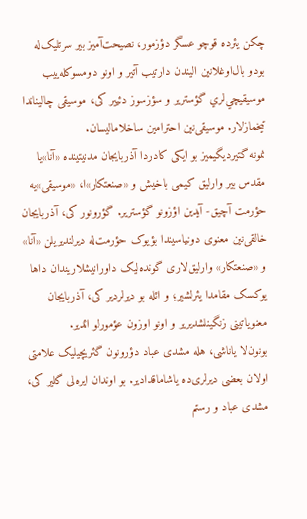چکن يئرده قوچو عسگر دؤزمور، نصيحت‌آميز بير سرتليک‌له بودو بال‌اوغلانین اليندن دارتيب آتير و اونو دومسوکله‌ييب موسيقيچي‌لري گؤسترير و سؤزسوز دئيير کی، موسیقی چالیناندا تیخمازلار. موسیقی‌نین احترامین ساخلامالیسان.
نمونه گتیردیگیمیز بو ایکی کادردا آذربایجان مدنیتینده «آنا»یا مقدس بیر وارلیق کیمی باخیش و «صنعتکار»ا، «موسیقی»یه حؤرمت آچیق- آیدین اؤزونو گؤستریر. گؤرونور کی، آذربایجان خالقی‌نین معنوی دونیاسیندا بؤیوک حؤرمت‌له دیرلندیریلن «آنا» و «صنعتکار» وارلیق‌لاری گونده‌لیک داورانیشلاریندان داها یوکسک مقامدا یئرلشیر؛ و ائله بو دیرلردیر کی، آذربایجان معنویاتینی زنگینلشدیریر و اونو اوزون عؤمورلو ائدیر.
بونون‌لا یاناشی، هله مشدی عباد دؤرونون گئریچیلیک علامتی اولان بعضی دیرلری‌ده یاشاماقدادیر. بو اوندان ایره‌لی گلیر کی، مشدی عباد و رستم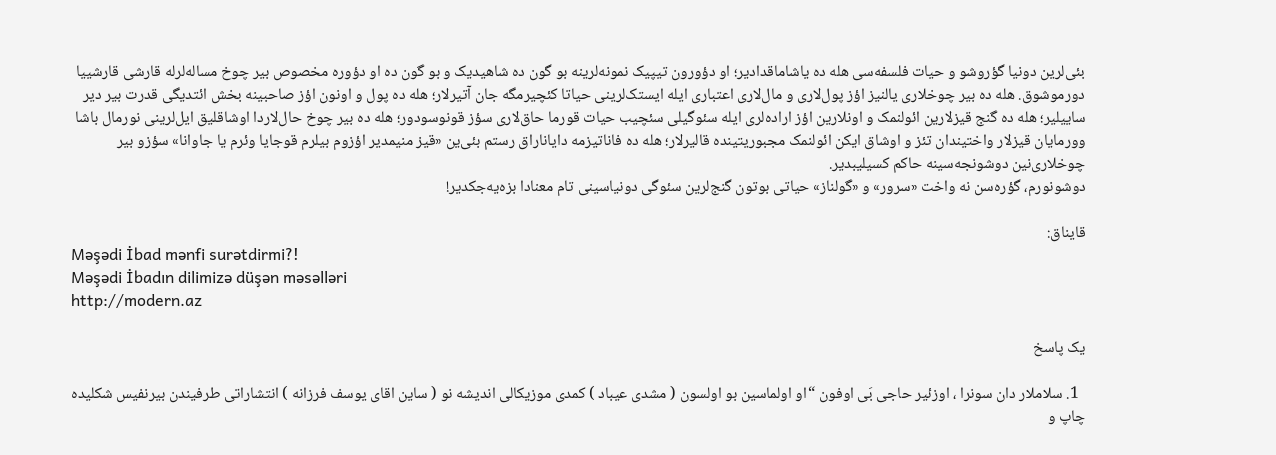بئی‌لرین دونیا گؤروشو و حیات فلسفه‌سی هله ده یاشاماقدادیر؛ او دؤورون تیپیک نمونه‌لرینه بو گون ده شاهیدیک و بو گون ده او دؤوره مخصوص بیر چوخ مساله‌لرله قارشی قارشییا دورموشوق. هله ده بیر چوخلاری یالنیز اؤز پول‌لاری و مال‌لاری اعتباری ایله ایستک‌لرینی حیاتا کئچیرمگه جان آتیرلار؛ هله ده پول و اونون اؤز صاحبینه بخش ائتدیگی قدرت بیر دیر ساییلیر؛ هله ده گنج قیزلارین ائولنمک و اونلارین اؤز اراده‌لری ایله سئوگیلی سئچیب حیات قورما حاق‌لاری سؤز قونوسودور؛ هله ده بیر چوخ حال‌لاردا اوشاقلیق ایل‌لرینی نورمال باشا وورمایان قیزلار واختیندان تئز و اوشاق ایکن ائولنمک مجبوریتینده‌ قالیرلار؛ هله ده فاناتیزمه دایاناراق رستم بئی‌ین «قیز منیمدیر اؤزوم بیلرم قوجایا وئرم یا جاوانا» سؤزو بیر چوخلاری‌نین دوشونجه‌سینه حاکم کسیلیبدیر.
دوشونورم، گؤره‌سن نه واخت «سرور» و «گولناز» حیاتی بوتون گنج‌لرین سئوگی دونیاسینی تام معنادا بزه‌یه‌جکدیر!

قایناق:
Məşədi İbad mənfi surətdirmi?!
Məşədi İbadın dilimizə düşən məsəlləri
http://modern.az

یک پاسخ

  1. سلاملار دان سونرا ، اوزئیر حاجی بَی اوفون “او اولماسین بو اولسون ( مشدی عیباد ) کمدی موزیکالی اندیشه نو ( ساین اقای یوسف فرزانه ) انتشاراتی طرفیندن بیرنفیس شکلیده چاپ و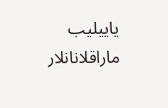یاییلیب ماراقلانانلار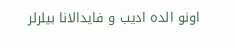اونو الده ادیب و فایدالانا بیلرلر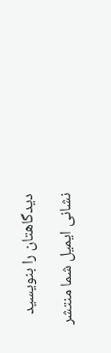دیدگاهتان را بنویسید

نشانی ایمیل شما منتشر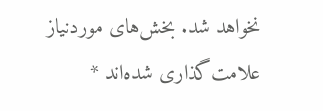نخواهد شد. بخش‌های موردنیاز علامت‌گذاری شده‌اند *